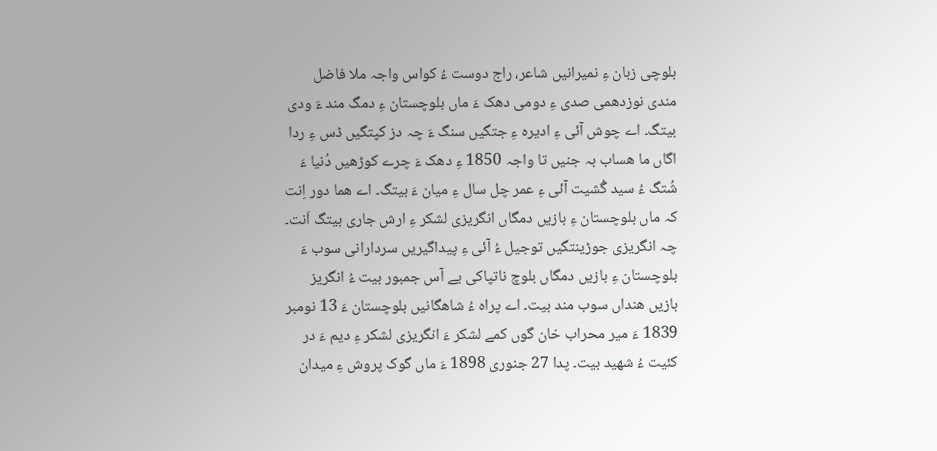بلوچی زبان ءِ نمیرانیں شاعر، راج دوست ءُ کواس واجہ ملا فاضل مندی نوزدھمی صدی ءِ دومی دھک ءَ ماں بلوچستان ءِ دمگ مند ءَ ودی بیتگ۔ اے چوش آئی ءِ ادیرہ ءِ جتگیں سنگ ءَ چہ دز کپتگیں ڈس ءِ ردا اگاں ما ھساب بہ جنیں تا واجہ 1850 ءِ دھک ءَ چرے کوڑھیں دُنیا ءَ شُتگ ءُ سید گُشیت آئی ءِ عمر چل سال ءِ میان ءَ بیتگ۔ اے ھما دور اِنت کہ ماں بلوچستان ءِ بازیں دمگاں انگریزی لشکر ءِ ارش جاری بیتگ اَنت۔ چہ انگریزی جوڑینتگیں توجیل ءُ آئی ءِ پیداگیریں سردارانی سوب ءَ بلوچستان ءِ بازیں دمگاں بلوچ ناتپاکی یے آس جمبور بیت ءُ انگریز بازیں ھنداں سوب مند بیت۔ اے پراہ ءُ شاھگانیں بلوچستان ءَ 13 نومبر 1839 ءَ میر محراب خان گوں کمے لشکر ءَ انگریزی لشکر ءِ دیم ءَ در کئیت ءُ شھید بیت۔ پدا 27 جنوری 1898 ءَ ماں گوک پروش ءِ میدان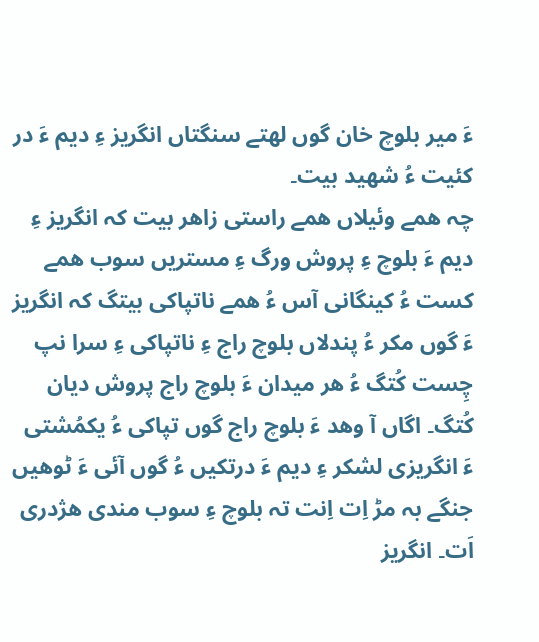ءَ میر بلوچ خان گوں لھتے سنگتاں انگریز ءِ دیم ءَ در کئیت ءُ شھید بیت۔
چہ ھمے وئیلاں ھمے راستی زاھر بیت کہ انگریز ءِ دیم ءَ بلوچ ءِ پروش ورگ ءِ مستریں سوب ھمے کست ءُ کینگانی آس ءُ ھمے ناتپاکی بیتگ کہ انگریز ءَ گوں مکر ءُ پندلاں بلوچ راج ءِ ناتپاکی ءِ سرا نپ چِست کُتگ ءُ ھر میدان ءَ بلوچ راج پروش دیان کُتگ۔ اگاں آ وھد ءَ بلوچ راج گوں تپاکی ءُ یکمُشتی ءَ انگریزی لشکر ءِ دیم ءَ درتکیں ءُ گوں آئی ءَ ٹوھیں جنگے بہ مڑ اِت اِنت تہ بلوچ ءِ سوب مندی ھژدری اَت۔ انگریز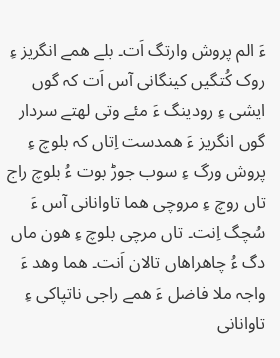ءَ الم پروش وارتگ اَت۔ بلے ھمے انگریز ءِ روک کُتگیں کینگانی آس اَت کہ گوں ایشی ءِ رودینگ ءَ مئے وتی لھتے سردار گوں انگریز ءَ ھمدست اِتاں کہ بلوچ ءِ پروش ورگ ءِ سوب جوڑ بوت ءُ بلوچ راج تاں روچ ءِ مروچی ھما تاوانانی آس ءَ سُچگ اِنت۔ تاں مرچی بلوچ ءِ ھون ماں دگ ءُ چاھراھاں تالان اَنت۔ ھما وھد ءَ واجہ ملا فاضل ءَ ھمے راجی ناتپاکی ءِ تاوانانی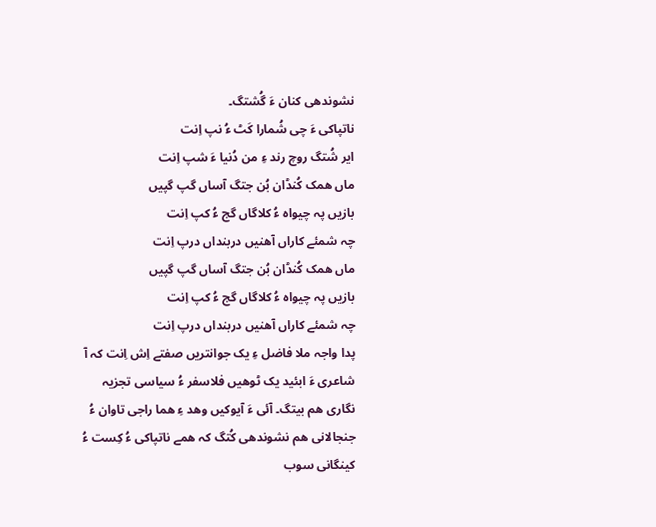نشوندھی کنان ءَ گُشتگ۔
ناتپاکی ءَ چی شُمارا کَٹ ءُ نپ اِنت
ایر شُتگ روچ رند ءِ من دُنیا ءَ شپ اِنت
ماں ھمک کُنڈان بُن جتگ آساں گپ گپیں
بازیں پہ چیواہ ءُ کلاگاں گج ءُ کپ اِنت
چہ شمئے کاراں آھنیں دربنداں درپ اِنت
ماں ھمک کُنڈان بُن جتگ آساں گپ گپیں
بازیں پہ چیواہ ءُ کلاگاں گج ءُ کپ اِنت
چہ شمئے کاراں آھنیں دربنداں درپ اِنت
پدا واجہ ملا فاضل ءِ یک جوانتریں صفتے اِش اِنت کہ آ شاعری ءَ ابئید یک ٹوھیں فلاسفر ءُ سیاسی تجزیہ نگاری ھم بیتگ۔ آئی ءَ آیوکیں وھد ءِ ھما راجی تاوان ءُ جنجالانی ھم نشوندھی کُتگ کہ ھمے ناتپاکی ءُ کِست ءُ کینگانی سوب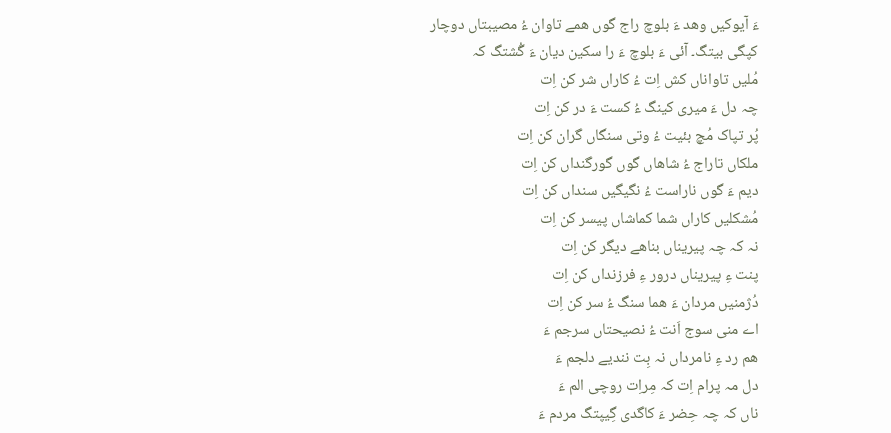ءَ آیوکیں وھد ءَ بلوچ راج گوں ھمے تاوان ءُ مصیبتاں دوچار کپگی بیتگ۔ آئی ءَ بلوچ ءَ را سکین دیان ءَ گُشتگ کہ
مُلیں تاواناں کش اِت ءُ کاراں شر کن اِت
چہ دل ءَ میری کینگ ءُ کست ءَ در کن اِت
پُر تپاک مُچ بئیت ءُ وتی سنگاں گران کن اِت
ملکاں تاراج ءُ شاھاں گوں گورگنداں کن اِت
دیم ءَ گوں ناراست ءُ نگیگیں سنداں کن اِت
مُشکلیں کاراں شما کماشاں پیسر کن اِت
نہ کہ چہ پیریناں بناھے دیگر کن اِت
پنت ءِ پیریناں درور ءِ فرزنداں کن اِت
دُژمنیں مردان ءَ ھما سنگ ءُ سر کن اِت
اے منی سوج اَنت ءُ نصیحتاں سرجم ءَ
ھم رد ءِ نامرداں نہ بِت نندیے دلجم ءَ
دل مہ پرام اِت کہ مِراِت روچی الم ءَ
ناں کہ چہ حِضر ءَ کاگدی گِیپتگ مردم ءَ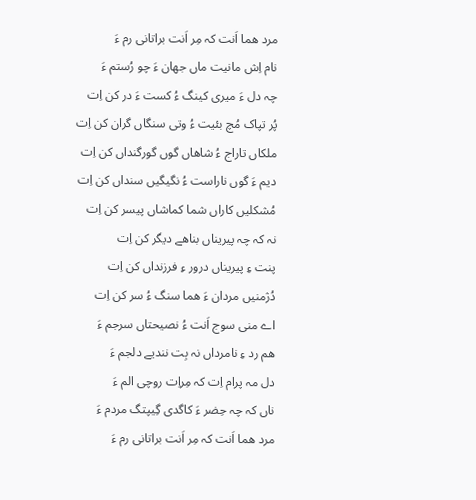مرد ھما اَنت کہ مِر اَنت براتانی رم ءَ
نام اِش مانیت ماں جھان ءَ چو رُستم ءَ
چہ دل ءَ میری کینگ ءُ کست ءَ در کن اِت
پُر تپاک مُچ بئیت ءُ وتی سنگاں گران کن اِت
ملکاں تاراج ءُ شاھاں گوں گورگنداں کن اِت
دیم ءَ گوں ناراست ءُ نگیگیں سنداں کن اِت
مُشکلیں کاراں شما کماشاں پیسر کن اِت
نہ کہ چہ پیریناں بناھے دیگر کن اِت
پنت ءِ پیریناں درور ءِ فرزنداں کن اِت
دُژمنیں مردان ءَ ھما سنگ ءُ سر کن اِت
اے منی سوج اَنت ءُ نصیحتاں سرجم ءَ
ھم رد ءِ نامرداں نہ بِت نندیے دلجم ءَ
دل مہ پرام اِت کہ مِراِت روچی الم ءَ
ناں کہ چہ حِضر ءَ کاگدی گِیپتگ مردم ءَ
مرد ھما اَنت کہ مِر اَنت براتانی رم ءَ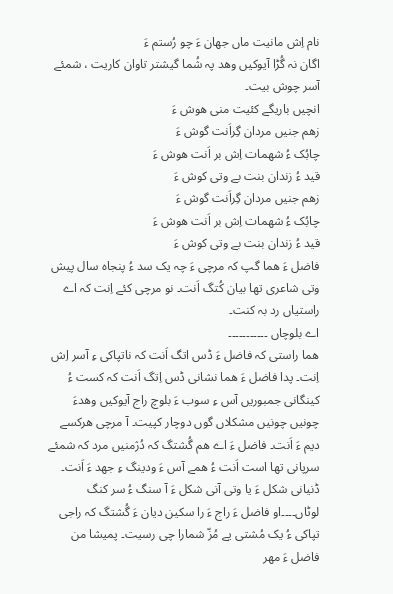نام اِش مانیت ماں جھان ءَ چو رُستم ءَ
اگان نہ گُڑا آیوکیں وھد پہ شُما گیشتر تاوان کاریت ، شمئے آسر چوش بیت۔
انچیں باریگے کئیت منی ھوش ءَ
زھم جنیں مردان گِراَنت گوش ءَ
چابُک ءُ شھمات اِش بر اَنت ھوش ءَ
قید ءُ زندان بنت بے وتی کوش ءَ
زھم جنیں مردان گِراَنت گوش ءَ
چابُک ءُ شھمات اِش بر اَنت ھوش ءَ
قید ءُ زندان بنت بے وتی کوش ءَ
فاضل ءَ ھما گپ کہ مرچی ءَ چہ یک سد ءُ پنجاہ سال پیش وتی شاعری تھا بیان کُتگ اَنت۔ نو مرچی کئے اِنت کہ اے راستیاں رد بہ کنت۔
اے بلوچاں ۔۔۔۔۔۔۔۔۔۔۔
ھما راستی کہ فاضل ءَ ڈس اتگ اَنت کہ ناتپاکی ءِ آسر اِش اِنت۔ پدا فاضل ءَ ھما نشانی ڈس اِتگ اَنت کہ کست ءُ کینگانی جمبوریں آس ءِ سوب ءَ بلوچ راج آیوکیں وھدءَ چونیں چونیں مشکلاں گوں دوچار کپیت۔ آ مرچی ھرکسے دیم ءَ اَنت۔ فاضل ءَ اے ھم گُشتگ کہ دُژمنیں مرد کہ شمئے سرپانی تھا است اَنت ءُ ھمے آس ءَ ودینگ ءِ جھد ءَ اَنت۔ ڈنیانی شکل ءَ یا وتی آنی شکل ءَ آ سنگ ءُ سر کنگ لوٹاں۔۔۔۔او فاضل ءَ راج ءَ را سکین دیان ءَ گُشتگ کہ راجی تپاکی ءُ یک مُشتی یے مُزّ شمارا چی رسیت۔ پمیشا من فاضل ءَ مھر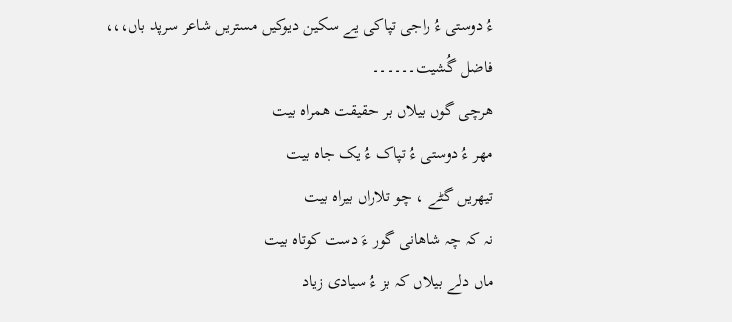ءُ دوستی ءُ راجی تپاکی یے سکین دیوکیں مستریں شاعر سرپد باں،،،
فاضل گُشیت۔۔۔۔۔۔
ھرچی گوں بیلاں بر حقیقت ھمراہ بیت
مھر ءُ دوستی ءُ تپاک ءُ یک جاہ بیت
تیھریں گٹے ، چو تلاراں بیراہ بیت
نہ کہ چہ شاھانی گور ءَ دست کوتاہ بیت
ماں دلے بیلاں کہ بز ءُ سیادی زیاد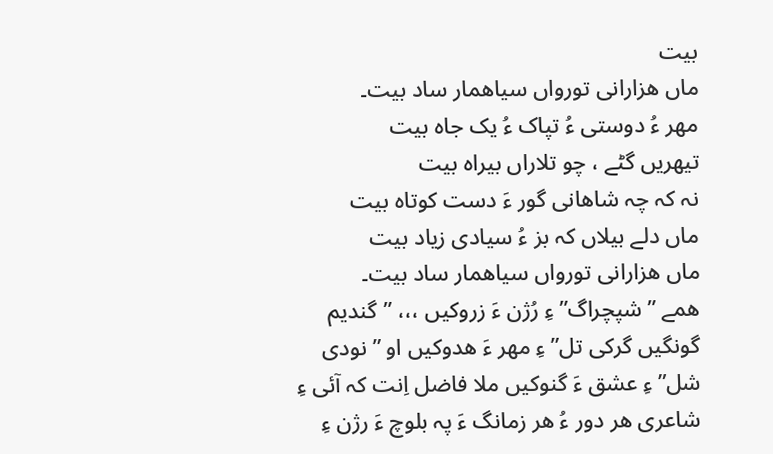بیت
ماں ھزارانی تورواں سیاھمار ساد بیت۔
مھر ءُ دوستی ءُ تپاک ءُ یک جاہ بیت
تیھریں گٹے ، چو تلاراں بیراہ بیت
نہ کہ چہ شاھانی گور ءَ دست کوتاہ بیت
ماں دلے بیلاں کہ بز ءُ سیادی زیاد بیت
ماں ھزارانی تورواں سیاھمار ساد بیت۔
ھمے ”شپچراگ” ءِ رُژن ءَ زروکیں ،،، ”گندیم گونگیں گرکی تل” ءِ مھر ءَ ھدوکیں او ” نودی شل” ءِ عشق ءَ گنوکیں ملا فاضل اِنت کہ آئی ءِ شاعری ھر دور ءُ ھر زمانگ ءَ پہ بلوچ ءَ رژن ءِ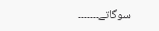سوگاتے۔۔۔۔۔۔۔